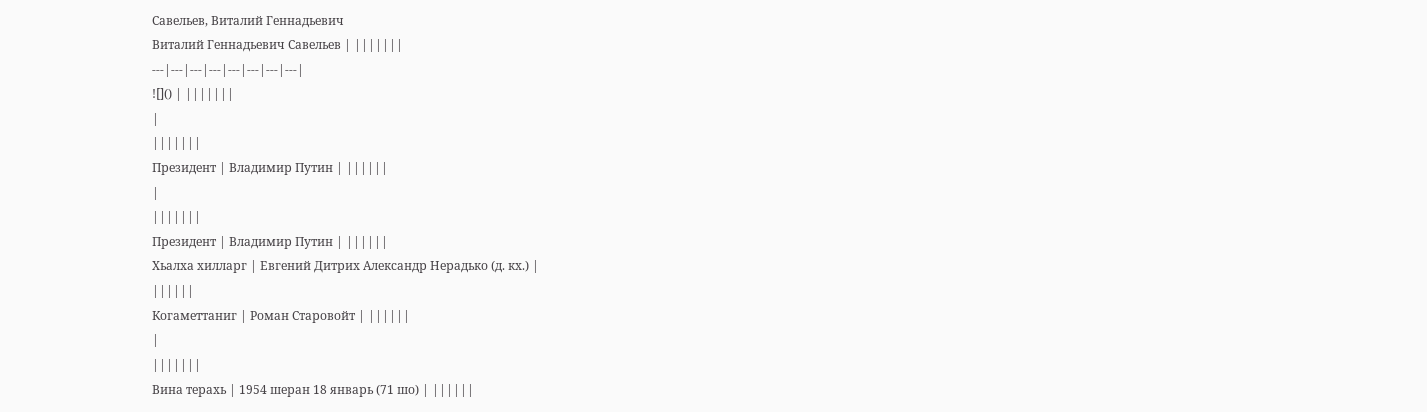Савельев, Виталий Геннадьевич
Виталий Геннадьевич Савельев | |||||||
---|---|---|---|---|---|---|---|
![]() | |||||||
|
|||||||
Президент | Владимир Путин | ||||||
|
|||||||
Президент | Владимир Путин | ||||||
Хьалха хилларг | Евгений Дитрих Александр Нерадько (д. кх.) |
||||||
Когаметтаниг | Роман Старовойт | ||||||
|
|||||||
Вина терахь | 1954 шеран 18 январь (71 шо) | ||||||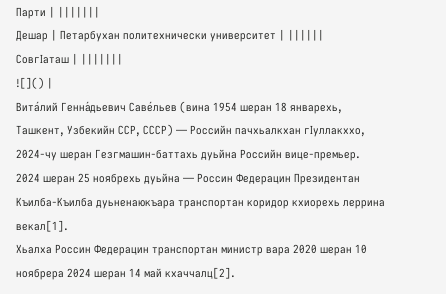Парти | |||||||
Дешар | Петарбухан политехнически университет | ||||||
СовгӀаташ | |||||||
![]() |
Вита́лий Генна́дьевич Саве́льев (вина 1954 шеран 18 январехь, Ташкент, Узбекийн ССР, СССР) — Российн пачхьалкхан гӀуллакххо, 2024-чу шеран Гезгмашин-баттахь дуьйна Российн вице-премьер. 2024 шеран 25 ноябрехь дуьйна — Россин Федерацин Президентан Къилба-Къилба дуьненаюкъара транспортан коридор кхиорехь леррина векал[1].
Хьалха Россин Федерацин транспортан министр вара 2020 шеран 10 ноябрера 2024 шеран 14 май кхаччалц[2].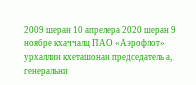2009 шеран 10 апрелера 2020 шеран 9 ноябре кхаччалц ПАО «Аэрофлот» урхаллин кхеташонан председатель а, генеральни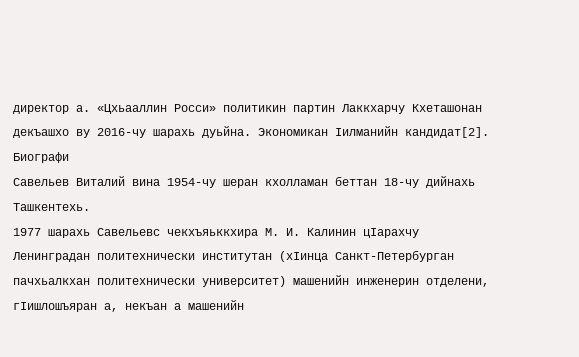директор а. «Цхьааллин Росси» политикин партин Лаккхарчу Кхеташонан декъашхо ву 2016-чу шарахь дуьйна. Экономикан Ӏилманийн кандидат[2].
Биографи
Савельев Виталий вина 1954-чу шеран кхолламан беттан 18-чу дийнахь Ташкентехь.
1977 шарахь Савельевс чекхъяьккхира М. И. Калинин цӀарахчу Ленинградан политехнически институтан (хӀинца Санкт-Петербурган пачхьалкхан политехнически университет) машенийн инженерин отделени, гӀишлошъяран а, некъан а машенийн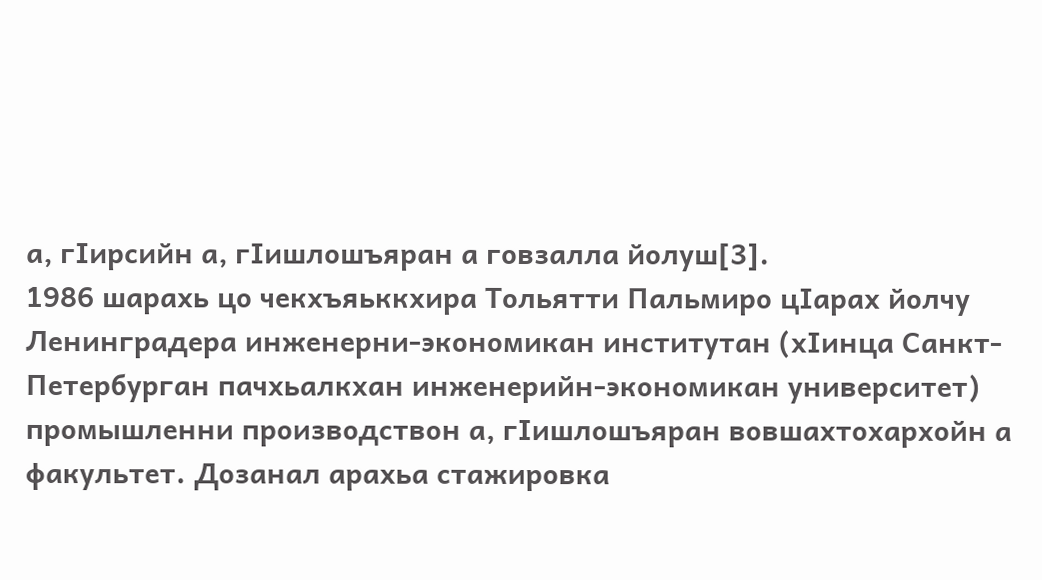а, гӀирсийн а, гӀишлошъяран а говзалла йолуш[3].
1986 шарахь цо чекхъяьккхира Тольятти Пальмиро цӀарах йолчу Ленинградера инженерни-экономикан институтан (хӀинца Санкт-Петербурган пачхьалкхан инженерийн-экономикан университет) промышленни производствон а, гӀишлошъяран вовшахтохархойн а факультет. Дозанал арахьа стажировка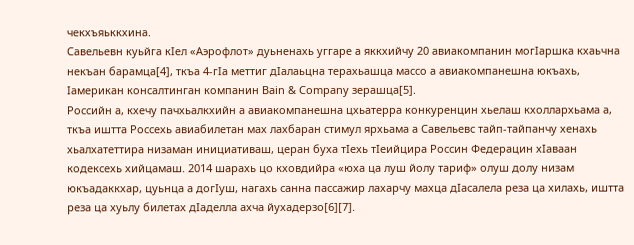чекхъяьккхина.
Савельевн куьйга кӀел «Аэрофлот» дуьненахь уггаре а яккхийчу 20 авиакомпанин могӀаршка кхаьчна некъан барамца[4], ткъа 4-гӀа меттиг дӀалаьцна терахьашца массо а авиакомпанешна юкъахь, Ӏамерикан консалтинган компанин Bain & Company зерашца[5].
Российн а, кхечу пачхьалкхийн а авиакомпанешна цхьатерра конкуренцин хьелаш кхоллархьама а, ткъа иштта Россехь авиабилетан мах лахбаран стимул ярхьама а Савельевс тайп-тайпанчу хенахь хьалхатеттира низаман инициативаш, церан буха тӀехь тӀеийцира Россин Федерацин хӀаваан кодексехь хийцамаш. 2014 шарахь цо кховдийра «юха ца луш йолу тариф» олуш долу низам юкъадаккхар, цуьнца а догӀуш, нагахь санна пассажир лахарчу махца дӀасалела реза ца хилахь, иштта реза ца хуьлу билетах дӀаделла ахча йухадерзо[6][7].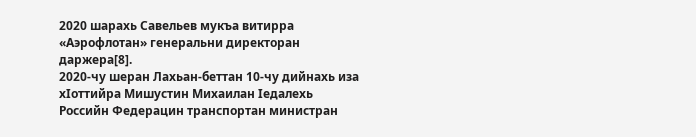2020 шарахь Савельев мукъа витирра «Аэрофлотан» генеральни директоран даржера[8].
2020-чу шеран Лахьан-беттан 10-чу дийнахь иза хӀоттийра Мишустин Михаилан Ӏедалехь Российн Федерацин транспортан министран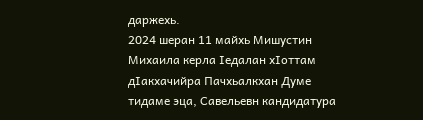даржехь.
2024 шеран 11 майхь Мишустин Михаила керла Ӏедалан хӀоттам дӀакхачийра Пачхьалкхан Думе тидаме эца, Савельевн кандидатура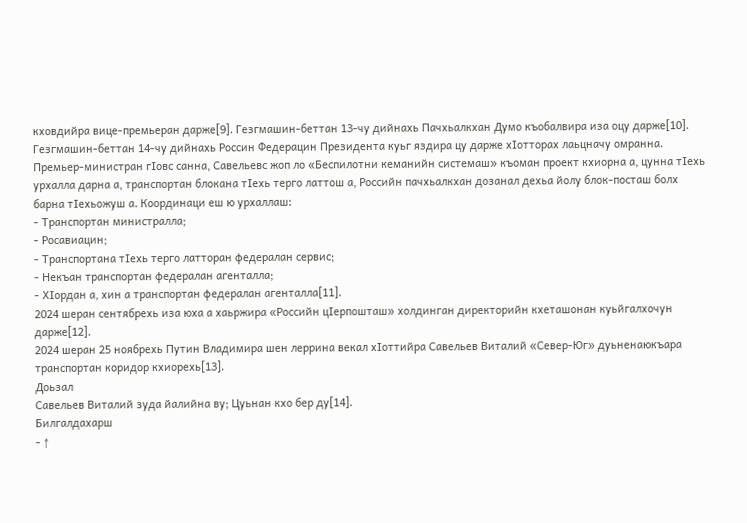кховдийра вице-премьеран дарже[9]. Гезгмашин-беттан 13-чу дийнахь Пачхьалкхан Думо къобалвира иза оцу дарже[10]. Гезгмашин-беттан 14-чу дийнахь Россин Федерацин Президента куьг яздира цу дарже хӀотторах лаьцначу омранна. Премьер-министран гӀовс санна, Савельевс жоп ло «Беспилотни кеманийн системаш» къоман проект кхиорна а, цунна тӀехь урхалла дарна а, транспортан блокана тӀехь терго латтош а, Российн пачхьалкхан дозанал дехьа йолу блок-посташ болх барна тӀехьожуш а. Координаци еш ю урхаллаш:
- Транспортан министралла;
- Росавиацин;
- Транспортана тӀехь терго латторан федералан сервис;
- Некъан транспортан федералан агенталла;
- ХӀордан а, хин а транспортан федералан агенталла[11].
2024 шеран сентябрехь иза юха а хаьржира «Российн цӀерпошташ» холдинган директорийн кхеташонан куьйгалхочун дарже[12].
2024 шеран 25 ноябрехь Путин Владимира шен леррина векал хӀоттийра Савельев Виталий «Север-Юг» дуьненаюкъара транспортан коридор кхиорехь[13].
Доьзал
Савельев Виталий зуда йалийна ву; Цуьнан кхо бер ду[14].
Билгалдахарш
- ↑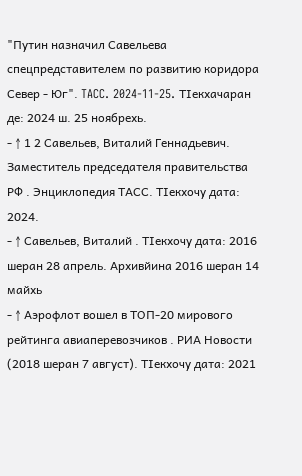"Путин назначил Савельева спецпредставителем по развитию коридора Север - Юг". TACC. 2024-11-25. ТӀекхачаран де: 2024 ш. 25 ноябрехь.
- ↑ 1 2 Савельев, Виталий Геннадьевич. Заместитель председателя правительства РФ . Энциклопедия ТАСС. ТӀекхочу дата: 2024.
- ↑ Савельев, Виталий . ТӀекхочу дата: 2016 шеран 28 апрель. Архивйина 2016 шеран 14 майхь
- ↑ Аэрофлот вошел в ТОП-20 мирового рейтинга авиаперевозчиков . РИА Новости (2018 шеран 7 август). ТӀекхочу дата: 2021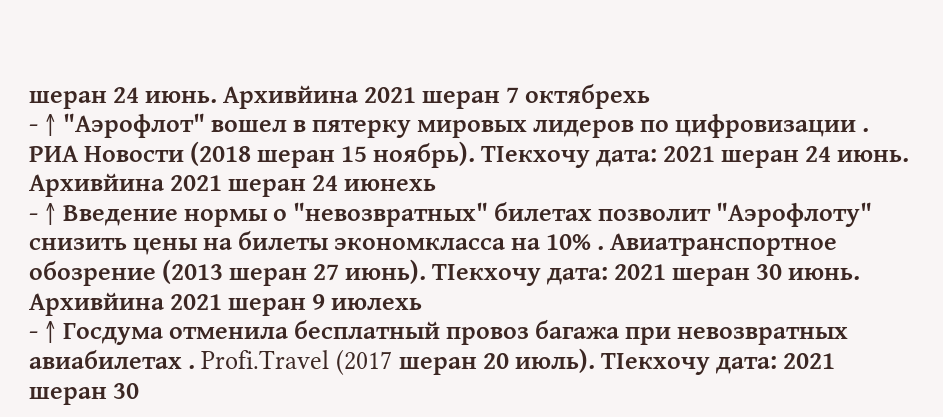шеран 24 июнь. Архивйина 2021 шеран 7 октябрехь
- ↑ "Аэрофлот" вошел в пятерку мировых лидеров по цифровизации . РИА Новости (2018 шеран 15 ноябрь). ТӀекхочу дата: 2021 шеран 24 июнь. Архивйина 2021 шеран 24 июнехь
- ↑ Введение нормы о "невозвратных" билетах позволит "Аэрофлоту" снизить цены на билеты экономкласса на 10% . Авиатранспортное обозрение (2013 шеран 27 июнь). ТӀекхочу дата: 2021 шеран 30 июнь. Архивйина 2021 шеран 9 июлехь
- ↑ Госдума отменила бесплатный провоз багажа при невозвратных авиабилетах . Profi.Travel (2017 шеран 20 июль). ТӀекхочу дата: 2021 шеран 30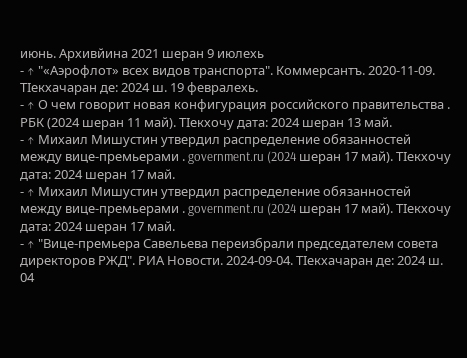июнь. Архивйина 2021 шеран 9 июлехь
- ↑ "«Аэрофлот» всех видов транспорта". Коммерсантъ. 2020-11-09. ТӀекхачаран де: 2024 ш. 19 февралехь.
- ↑ О чем говорит новая конфигурация российского правительства . РБК (2024 шеран 11 май). ТӀекхочу дата: 2024 шеран 13 май.
- ↑ Михаил Мишустин утвердил распределение обязанностей между вице-премьерами . government.ru (2024 шеран 17 май). ТӀекхочу дата: 2024 шеран 17 май.
- ↑ Михаил Мишустин утвердил распределение обязанностей между вице-премьерами . government.ru (2024 шеран 17 май). ТӀекхочу дата: 2024 шеран 17 май.
- ↑ "Вице-премьера Савельева переизбрали председателем совета директоров РЖД". РИА Новости. 2024-09-04. ТӀекхачаран де: 2024 ш. 04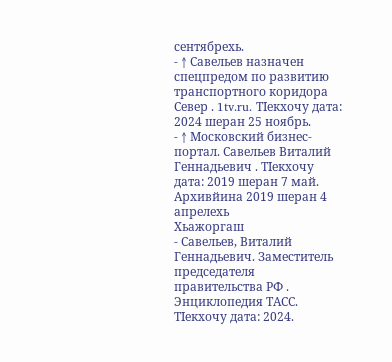сентябрехь.
- ↑ Савельев назначен спецпредом по развитию транспортного коридора Север . 1tv.ru. ТӀекхочу дата: 2024 шеран 25 ноябрь.
- ↑ Московский бизнес-портал. Савельев Виталий Геннадьевич . ТӀекхочу дата: 2019 шеран 7 май. Архивйина 2019 шеран 4 апрелехь
Хьажоргаш
- Савельев, Виталий Геннадьевич. Заместитель председателя правительства РФ . Энциклопедия ТАСС. ТӀекхочу дата: 2024.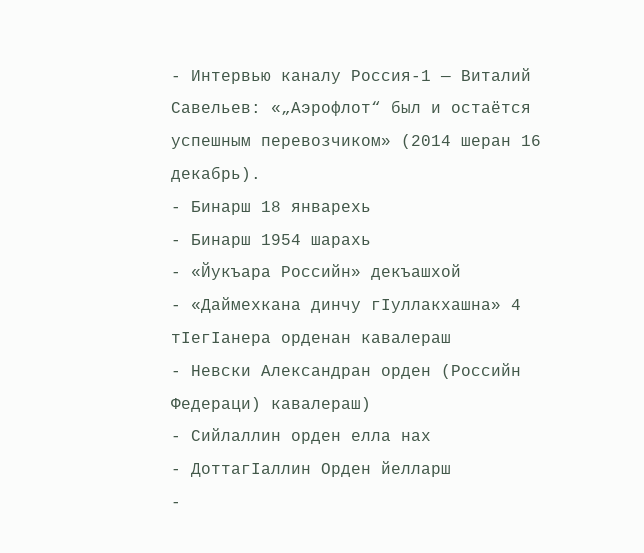- Интервью каналу Россия-1 — Виталий Савельев: «„Аэрофлот“ был и остаётся успешным перевозчиком» (2014 шеран 16 декабрь).
- Бинарш 18 январехь
- Бинарш 1954 шарахь
- «Йукъара Российн» декъашхой
- «Даймехкана динчу гӀуллакхашна» 4 тӀегӀанера орденан кавалераш
- Невски Александран орден (Российн Федераци) кавалераш)
- Сийлаллин орден елла нах
- ДоттагӀаллин Орден йелларш
-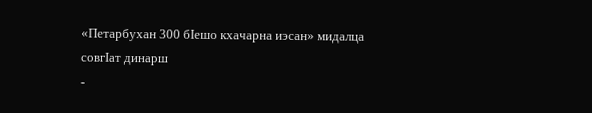«Петарбухан 300 бӀешо кхачарна иэсан» мидалца совгӀат динарш
-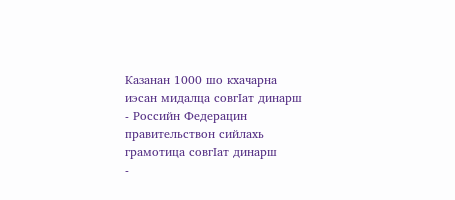Казанан 1000 шо кхачарна иэсан мидалца совгӀат динарш
- Российн Федерацин правительствон сийлахь грамотица совгӀат динарш
-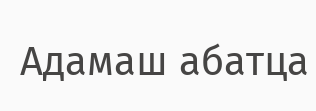Адамаш абатца